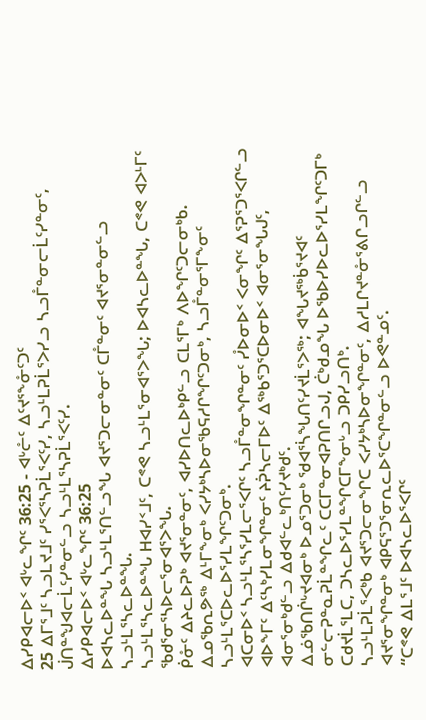ᐃᓯᑭᐊᓕᐅᑉ ᐊᒡᓚᖏᑦ 36:25 - ᐊᒡᓔᑦ ᐃᑦᔪᕐᖕᓁᑦᑐᑦ
25 ᐃᒥᕐᒧᑦ ᓴᓗᒪᔪᒧᑦ ᓯᕐᐸᕐᓴᕈᒫᕐᐸᑦᓯ, ᓴᓗᒻᒪᕈᒫᕐᐳᓯᓗ ᓴᓗᒤᓐᓂᓕᒫᑦᓯᓐᓂᑦ, ᒎᑎᓐᖑᐊᓕᒫᑦᓯᓐᓂᓪᓗ ᓴᓗᒻᒪᕐᓴᕈᒫᕐᐸᑦᓯ.
ᐃᓯᑭᐊᓕᐅᑉ ᐊᒡᓚᖏᑦ 36:25
ᐅᐊᓴᓚᐅᓐᖓ ᓴᓗᒻᒪᕐᑎᓪᓗᖓ ᐊᔪᕐᑐᓕᓂᓐᓂᑦ ᑕᒤᓐᓂᑦ ᐊᔪᕐᓂᓐᓂᓪᓗ ᓴᓗᒻᒪᕐᓴᓚᐅᓐᖓ.
ᓴᓗᒻᒪᕐᓴᓚᐅᓐᖓ ᕼᐊᓯᑉᒧᑦ, ᑕᕝᕙ ᓴᓗᒻᒪᕐᓂᐊᕐᐳᖓ; ᐅᐊᓴᓚᐅᓐᖓ, ᑕᕝᕙ ᐊᐳᒻᒥᑦ ᖃᑯᕐᓂᕐᓴᐅᓕᕐᓂᐊᕐᐳᖓ.
ᑮᓁᑦ ᐃᔨᓚᐅᕈᒃ ᐊᔪᕐᓂᓐᓂᑦ, ᐊᓯᐅᑎᓚᐅᒃᑭᓪᓗ ᑕᒪᕐᒥᒃ ᐱᐅᖏᑦᑐᓕᓂᒃᑲ.
ᐃᓄᖃᕆᕗᖅ ᐃᒻᒥᖕᓂᒃ ᐸᓯᔭᒃᓴᐅᓂᖃᕋᓱᒋᖏᑦᑐᓂᒃ, ᓴᓗᒤᓐᓂᕐᒥᖕᓂᑦ ᓴᓗᒻᒪᕐᑕᐅᓚᐅᕐᓯᒪᖏᑦᑐᓂᒃ.
ᐊᑕᓂᐅᑉ ᓴᓗᒻᒪᕐᓴᕐᓯᒪᓕᕐᐸᒋᑦ ᓴᓗᒤᓐᓂᖏᓐᓂᑦ ᓮᐅᓂᐅᑉ ᐸᓂᖏᑦ ᐃᕐᕈᕐᑐᕐᐸᒋᓪᓗ ᐊᐅᖕᒥᑦ ᐃᑦᓴᒃᓯᒪᓂᖏᓐᓂᑦ ᔨᕉᓴᓕᒥᐅᑦ ᐃᖅᑲᕐᑐᕐᑕᐅᓂᐅᑉ ᐊᓂᕐᓂᖓᒍᑦ, ᐊᓂᕐᓂᒃᑯᓪᓗ ᐃᑯᐊᓪᓚᒃᑎᑦᓯᔪᒃᑯᑦ.
ᐃᓅᖃᑎᒌᒡᔪᐊᓂᒃ ᐅᓄᕐᑐᓂᒃ ᖁᐊᕐᓵᖓᑎᑦᓯᔪᒫᕐᐳᖅ; ᐊᖓᔪᖅᑳᕐᔪᐊᑦ ᓂᓪᓕᕈᓐᓇᕈᒫᓐᖏᓚᑦ ᑕᑕᒥᓐᓂᐊᕈᑎᒋᓗᒍ, ᑖᒃᑯᓄᖓ ᐅᖃᐅᓯᐅᓚᐅᕐᓯᒪᖏᑦᑐᒥᒃ ᑕᑯᔪᒫᕐᒪᑕ, ᑐᓴᓚᐅᕐᓯᒪᓐᖏᑕᒥᖕᓂᒡᓗ ᑐᑭᓯᓗᑎᒃ.
ᓴᓗᒻᒪᕈᒫᕐᐸᒃᑲ ᐊᔪᕐᑐᓕᓂᖏᑕ ᐸᓯᔭᒃᓴᐅᓂᖏᓐᓂᑦ, ᐃᓱᒪᒋᔪᓐᓁᕐᕕᒋᓗᒋᓪᓗ ᐊᔪᕐᓂᖏᓐᓂᒃ ᐊᑭᕋᕐᑐᕐᓂᕆᓚᐅᕐᑕᖏᓐᓂᓪᓗ ᐅᕙᓐᓄᑦ.
“ᑕᕝᕙ ᐃᒪᕐᒧᑦ ᐅᐊᓴᓚᐅᕐᐸᒋᑦ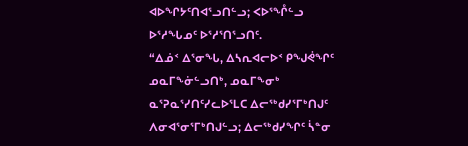ᐊᐅᖏᔭᑦᑎᐊᕐᓗᑎᓪᓗ; ᐸᐅᕐᖎᓪᓗ ᐅᕐᓱᖓᓄᑦ ᐅᕐᓱᕐᑎᕐᓗᑎᑦ.
“ᐃᓅᑉ ᐃᕐᓂᖓ, ᐃᓴᕆᐊᓕᐅᑉ ᑭᖑᕚᖏᑦ ᓄᓇᒥᖕᓃᓪᓗᑎᒃ, ᓄᓇᒥᖕᓂᒃ ᓇᕐᕈᓇᕐᓯᑎᑦᓯᓚᐅᕐᒪᑕ ᐃᓕᖅᑯᓯᕐᒥᒃᑎᒍᑦ ᐱᓂᐊᕐᓂᕐᒥᒃᑎᒍᓪᓗ; ᐃᓕᖅᑯᓯᖏᑦ ᓵᓐᓂ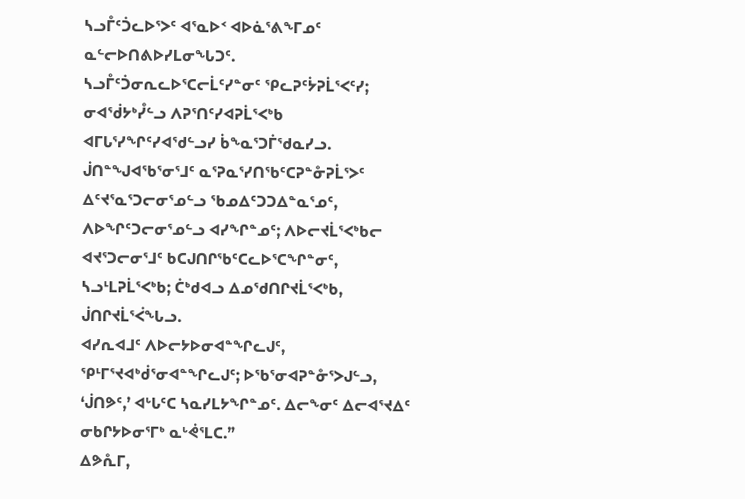ᓴᓗᒤᑦᑑᓚᐅᕐᐳᑦ ᐊᕐᓇᐅᑉ ᐊᐅᓈᕐᕕᖕᒥᓄᑦ ᓇᓪᓕᐅᑎᕕᐅᓯᒪᓂᖓᑐᑦ.
ᓴᓗᒤᑦᑑᓂᕆᓚᐅᕐᑕᓕᒫᑦᓯᓐᓂᑦ ᕿᓚᕈᑦᔮᕈᒫᕐᐸᑦᓯ; ᓂᐊᖂᔭᒃᓮᓪᓗ ᐱᕈᕐᑎᑦᓯᐊᕈᒫᕐᐸᒃᑲ ᐊᒥᒐᕐᓯᖏᑦᓯᐊᖁᓪᓗᓯ ᑳᖕᓇᕐᑐᒦᖁᓇᓯᓗ.
ᒎᑎᓐᖑᐊᖃᕐᓂᕐᒧᑦ ᓇᕐᕈᓇᕐᓯᑎᖃᑦᑕᕈᓐᓁᕈᒫᕐᐳᑦ ᐃᑦᔪᕐᓇᕐᑐᓕᓂᕐᓄᓪᓗ ᖃᓄᐃᑦᑐᑐᐃᓐᓇᕐᓄᑦ, ᐱᐅᖏᑦᑐᓕᓂᕐᓄᓪᓗ ᐊᓯᖏᓐᓄᑦ; ᐱᐅᓕᔪᒫᕐᐸᒃᑲᓕ ᐊᔪᕐᑐᓕᓂᕐᒧᑦ ᑲᑕᒍᑎᒋᖃᑦᑕᓚᐅᕐᑕᖏᓐᓂᑦ, ᓴᓗᒻᒪᕈᒫᕐᐸᒃᑲ; ᑖᒃᑯᐊᓗ ᐃᓄᖁᑎᒋᔪᒫᕐᐸᒃᑲ, ᒎᑎᒋᔪᒫᕐᐹᖓᓗ.
ᐊᓯᕆᐊᒧᑦ ᐱᐅᓕᔭᐅᓂᐊᓐᖏᓚᒍᑦ, ᕿᒻᒥᕐᔪᐊᒃᑰᕐᓂᐊᓐᖏᓚᒍᑦ; ᐅᖃᕐᓂᐊᕈᓐᓁᕐᐳᒍᓪᓗ, ‘ᒎᑎᕗᑦ,’ ᐊᒡᒐᑦᑕ ᓴᓇᓯᒪᔭᖏᓐᓄᑦ. ᐃᓕᖕᓂᑦ ᐃᓕᐊᕐᔪᐃᑦ ᓂᑲᒋᔭᐅᓂᕐᒥᒃ ᓇᒡᕚᕐᒪᑕ.”
ᐃᕗᕅᒥ,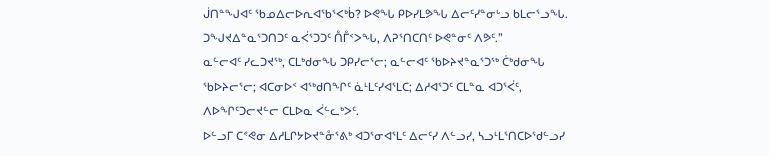ᒎᑎᓐᖑᐊᑦ ᖃᓄᐃᓕᐅᕆᐊᖃᕐᐸᒃᑳ? ᐅᕙᖓ ᑭᐅᓯᒪᕗᖓ ᐃᓕᑦᓯᓐᓂᒡᓗ ᑲᒪᓕᕐᓗᖓ. ᑐᖑᔪᐃᓐᓇᕐᑐᑎᑐᑦ ᓇᐹᕐᑐᑐᑦ ᑍᒤᑉᐳᖓ, ᐱᕈᕐᑎᑕᑎᑦ ᐅᕙᓐᓂᑦ ᐱᕗᑦ.”
ᓇᓪᓕᐊᑦ ᓯᓚᑐᔪᖅ, ᑕᒪᒃᑯᓂᖓ ᑐᑭᓯᓕᕐᓕ; ᓇᓪᓕᐊᑦ ᖃᐅᔨᔪᓐᓇᕐᑐᖅ ᑖᒃᑯᓂᖓ ᖃᐅᔨᓕᕐᓕ; ᐊᑕᓂᐅᑉ ᐊᖅᑯᑎᖏᑦ ᓈᒻᒪᑦᓯᐊᕐᒪᑕ; ᐃᓱᐊᕐᑐᑦ ᑕᒪᓐᓇ ᐊᑐᕐᐹᑦ, ᐱᐅᖏᑦᑐᓕᔪᓪᓕ ᑕᒪᐅᓇ ᐹᓪᓚᒃᐳᑦ.
ᐅᓪᓗᒥ ᑕᕝᕙᓂ ᐃᓱᒪᒋᔭᐅᔪᓐᓁᕐᕕᒃ ᐊᑐᕐᓂᐊᕐᒪᑦ ᐃᓕᑦᓯ ᐱᓪᓗᓯ, ᓴᓗᒻᒪᕐᑎᑕᐅᖁᓪᓗᓯ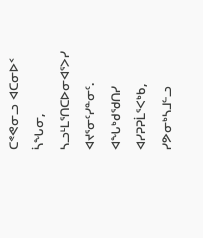ᑕᕝᕙᓂᓗ ᐊᑕᓂᐅᑉ ᓵᖓᓂ, ᓴᓗᒻᒪᕐᑎᑕᐅᓂᐊᕐᐳᓯ ᐊᔪᕐᓂᑦᓯᓐᓂᑦ.
ᐊᖓᒃᑯᖁᑎᓯ ᐊᓯᕈᕈᒫᕐᐸᒃᑲ, ᓯᕗᓂᒃᓴᒧᓪᓗ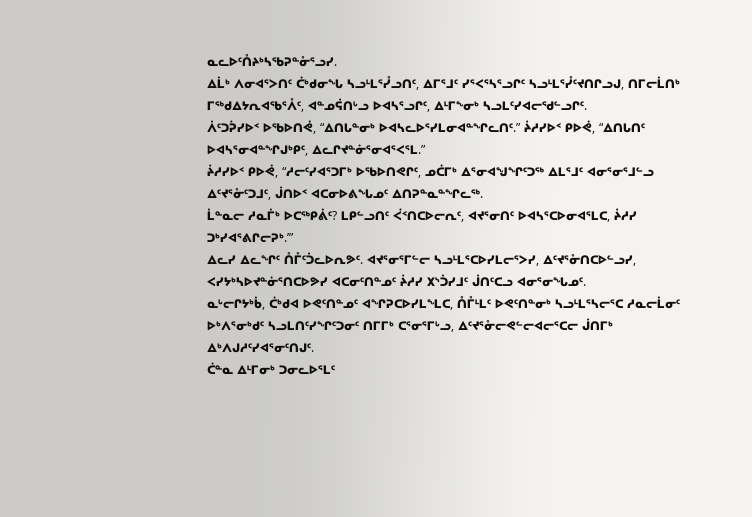ᓇᓚᐅᑦᑍᔨᒃᓴᖃᕈᓐᓁᕐᓗᓯ.
ᐃᒫᒃ ᐱᓂᐊᕐᐳᑎᑦ ᑖᒃᑯᓂᖓ ᓴᓗᒻᒪᕐᓮᓗᑎᑦ, ᐃᒥᕐᒧᑦ ᓯᕐᐸᕐᓴᕐᓗᒋᑦ ᓴᓗᒻᒪᕐᓮᑦᔪᑎᒋᓗᒍ, ᑎᒥᓕᒫᑎᒃ ᒥᖅᑯᐃᔭᕆᐊᖃᕐᐰᑦ, ᐊᓐᓄᕌᑎᒡᓗ ᐅᐊᓴᕐᓗᒋᑦ, ᐃᒻᒥᖕᓂᒃ ᓴᓗᒪᑦᓯᐊᓕᖁᓪᓗᒋᑦ.
ᐲᑦᑐᕉᓯᐅᑉ ᐅᖃᐅᑎᕚ, “ᐃᑎᒐᓐᓂᒃ ᐅᐊᓴᓚᐅᕐᓯᒪᓂᐊᓐᖏᓚᑎᑦ.” ᔩᓱᓯᐅᑉ ᑭᐅᕚ, “ᐃᑎᒐᑎᑦ ᐅᐊᓴᕐᓂᐊᓐᖏᒍᒃᑭᑦ, ᐃᓚᒋᔪᓐᓃᕐᓂᐊᕐᐸᕐᒪ.”
ᔩᓱᓯᐅᑉ ᑭᐅᕚ, “ᓱᓕᑦᓯᐊᕐᑐᒥᒃ ᐅᖃᐅᑎᕙᒋᑦ, ᓄᑖᒥᒃ ᐃᕐᓂᐊᖑᖏᑦᑐᖅ ᐃᒪᕐᒧᑦ ᐊᓂᕐᓂᕐᒧᓪᓗ ᐃᑦᔪᕐᓁᑦᑐᒧᑦ, ᒎᑎᐅᑉ ᐊᑕᓂᐅᕕᖓᓄᑦ ᐃᑎᕈᓐᓇᓐᖏᓚᖅ.
ᒫᓐᓇᓕ ᓱᓇᒦᒃ ᐅᑕᖅᑭᕖᑦ? ᒪᑭᓪᓗᑎᑦ ᐹᑉᑎᑕᐅᓕᕆᑦ, ᐊᔪᕐᓂᑎᑦ ᐅᐊᓴᕐᑕᐅᓂᐊᕐᒪᑕ, ᔩᓱᓯ ᑐᒃᓯᐊᕐᕕᒋᓕᕈᒃ.’”
ᐃᓚᓯ ᐃᓚᖏᑦ ᑍᒤᑦᑑᓚᐅᕆᕗᑦ. ᐊᔪᕐᓂᕐᒥᓪᓕ ᓴᓗᒻᒪᕐᑕᐅᓯᒪᓕᕐᐳᓯ, ᐃᑦᔪᕐᓁᑎᑕᐅᓪᓗᓯ, ᐸᓯᔭᒃᓴᐅᔪᓐᓃᕐᑎᑕᐅᕗᓯ ᐊᑕᓂᑦᑎᓐᓄᑦ ᔩᓱᓯ ᙭ᔅᑑᓯᒧᑦ ᒎᑎᑦᑕᓗ ᐊᓂᕐᓂᖓᓄᑦ.
ᓇᒡᓕᒋᔭᒃᑳ, ᑖᒃᑯᐊ ᐅᕙᑦᑎᓐᓄᑦ ᐊᖏᕈᑕᐅᓯᒪᖕᒪᑕ, ᑍᒤᒻᒪᑦ ᐅᕙᑦᑎᓐᓂᒃ ᓴᓗᒻᒪᕐᓴᓕᕐᑕ ᓱᓇᓕᒫᓂᑦ ᐅᒃᐱᕐᓂᒃᑯᑦ ᓴᓗᒪᑎᑦᓯᖏᑦᑐᓂᑦ ᑎᒥᒥᒃ ᑕᕐᓂᕐᒥᒡᓗ, ᐃᑦᔪᕐᓁᓕᕙᓪᓕᐊᓕᕐᑕᓕ ᒎᑎᒥᒃ ᐃᒃᐱᒍᓱᑦᓯᐊᕐᓂᑦᑎᒍᑦ.
ᑖᓐᓇ ᐃᒻᒥᓂᒃ ᑐᓂᓚᐅᕐᒪᑦ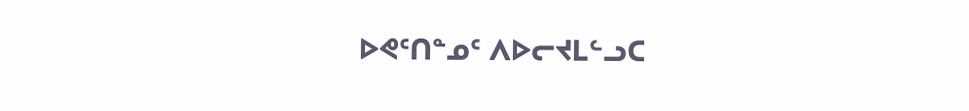ᐅᕙᑦᑎᓐᓄᑦ ᐱᐅᓕᔪᒪᓪᓗᑕ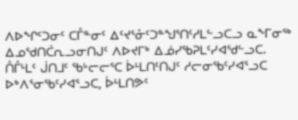ᐱᐅᖏᑦᑐᓂᑦ ᑕᒤᓐᓂᑦ ᐃᑦᔪᕐᓁᑦᑐᓐᖑᕐᑎᑦᓱᒪᓪᓗᑕᓗ ᓇᖕᒥᓂᖅ ᐃᓄᖁᑎᑖᕆᓗᓂᑎᒍᑦ ᐱᐅᔪᒥᒃ ᐃᓅᓯᖃᕈᒪᑦᓯᐊᖁᓪᓗᑕ.
ᑍᒤᒻᒪᑦ ᒎᑎᒧᑦ ᖃᒡᓕᓕᕐᑕ ᐆᒻᒪᑎᑦᑎᒍᑦ ᓱᓕᓂᖃᑦᓯᐊᕐᓗᑕ ᐅᒃᐱᕐᓂᖃᑦᓯᐊᕐᓗᑕ, ᐆᒻᒪᑎᕗᑦ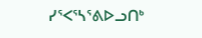ᓯᕐᐸᕐᓴᕐᕕᐅᓗᑎᒃ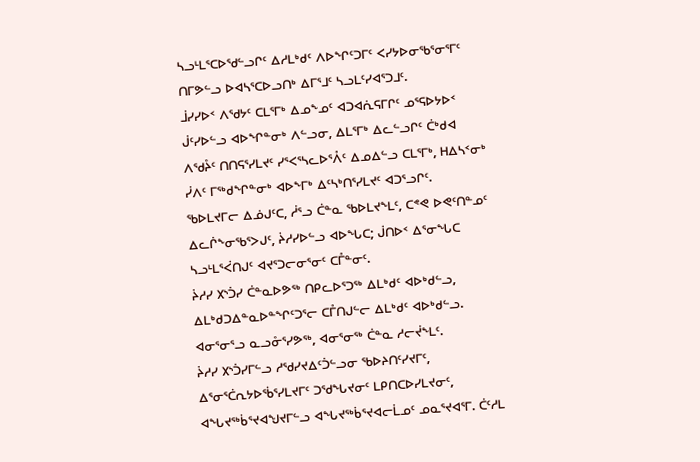ᓴᓗᒻᒪᕐᑕᐅᖁᓪᓗᒋᑦ ᐃᓱᒪᒃᑯᑦ ᐱᐅᖏᑦᑐᒥᑦ ᐸᓯᔭᐅᓂᖃᕐᓂᕐᒥᑦ ᑎᒥᕗᓪᓗ ᐅᐊᓴᕐᑕᐅᓗᑎᒃ ᐃᒥᕐᒧᑦ ᓴᓗᒪᑦᓯᐊᕐᑐᒧᑦ.
ᒨᓯᓯᐅᑉ ᐱᖁᔭᑦ ᑕᒪᕐᒥᒃ ᐃᓄᖕᓄᑦ ᐊᑐᐊᕇᕋᒥᒋᑦ ᓄᕐᕋᐅᔭᐅᑉ ᒎᑦᓯᐅᓪᓗ ᐊᐅᖏᓐᓂᒃ ᐱᓪᓗᓂ, ᐃᒪᕐᒥᒃ ᐃᓚᓪᓗᒋᑦ ᑖᒃᑯᐊ ᐱᖁᔧᑦ ᑎᑎᕋᕐᓯᒪᔪᑦ ᓯᕐᐸᕐᓴᓚᐅᕐᐰᑦ ᐃᓄᐃᓪᓗ ᑕᒪᕐᒥᒃ, ᕼᐃᓴᑉᓂᒃ ᓰᐱᑦ ᒥᖅᑯᖏᓐᓂᒃ ᐊᐅᖕᒥᒃ ᐃᑦᓴᒃᑎᕐᓯᒪᔪᑦ ᐊᑐᕐᓗᒋᑦ.
ᖃᐅᒪᔪᒥᓕ ᐃᓅᒍᑦᑕ, ᓲᕐᓗ ᑖᓐᓇ ᖃᐅᒪᔪᖕᒪᑦ, ᑕᕝᕙ ᐅᕙᑦᑎᓐᓄᑦ ᐃᓚᒌᖕᓂᖃᕐᐳᒍᑦ, ᔩᓱᓯᐅᓪᓗ ᐊᐅᖓᑕ; ᒎᑎᐅᑉ ᐃᕐᓂᖓᑕ ᓴᓗᒻᒪᕐᐹᑎᒍᑦ ᐊᔪᕐᑐᓕᓂᕐᓂᑦ ᑕᒤᓐᓂᑦ.
ᔩᓱᓯ ᙭ᔅᑑᓯ ᑖᓐᓇᐅᕗᖅ ᑎᑭᓚᐅᕐᑐᖅ ᐃᒪᒃᑯᑦ ᐊᐅᒃᑯᓪᓗ, ᐃᒪᒃᑯᑐᐃᓐᓇᐅᓐᖏᑦᑐᕐᓕ ᑕᒤᑎᒍᓪᓕ ᐃᒪᒃᑯᑦ ᐊᐅᒃᑯᓪᓗ. ᐊᓂᕐᓂᕐᓗ ᓇᓗᓁᕐᓯᕗᖅ, ᐊᓂᕐᓂᖅ ᑖᓐᓇ ᓱᓕᔫᖕᒪᑦ.
ᔩᓱᓯ ᙭ᔅᑑᓯᒥᓪᓗ ᓱᖁᓯᔪᐃᑦᑑᓪᓗᓂ ᖃᐅᔨᑎᑦᓯᔪᒥᑦ, ᐃᕐᓂᕐᑖᕆᔭᐅᖄᕐᓯᒪᔪᒥᑦ ᑐᖁᖓᔪᓂᑦ ᒪᑭᑎᑕᐅᓯᒪᔪᓂᑦ, ᐊᖓᔪᖅᑳᕐᔪᐊᖑᔪᒥᓪᓗ ᐊᖓᔪᖅᑳᕐᔪᐊᓕᒫᓄᑦ ᓄᓇᕐᔪᐊᕐᒥ. ᑖᑦᓱᒪ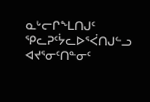ᓇᒡᓕᒋᖕᒪᑎᒍᑦ ᕿᓚᕈᑦᔮᓚᐅᕐᐹᑎᒍᓪᓗ ᐊᔪᕐᓂᑦᑎᓐᓂᑦ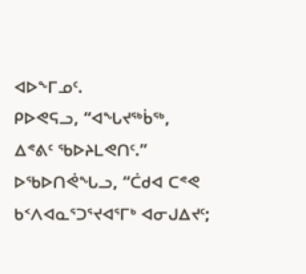ᐊᐅᖕᒥᓄᑦ.
ᑭᐅᕙᕋᓗ, “ᐊᖓᔪᖅᑳᖅ, ᐃᕝᕕᑦ ᖃᐅᔨᒪᕙᑎᑦ.” ᐅᖃᐅᑎᕚᖓᓗ, “ᑖᑯᐊ ᑕᕝᕙ ᑲᑉᐱᐊᓇᕐᑐᕐᔪᐊᕐᒥᒃ ᐊᓂᒍᐃᔪᑦ;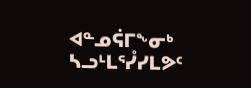ᐊᓐᓄᕌᒥᖕᓂᒃ ᓴᓗᒻᒪᕐᓮᓯᒪᕗᑦ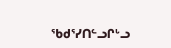ᖃᑯᕐᓯᑎᓪᓗᒋᒡᓗ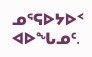ᓄᕐᕋᐅᔭᐅᑉ ᐊᐅᖓᓄᑦ.